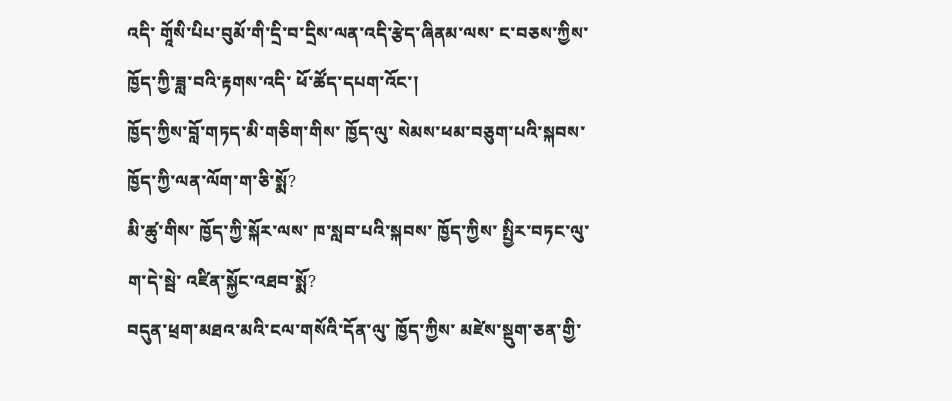འདི་ གཱོསི་པིཔ་བུམོ་གི་དྲི་བ་དྲིས་ལན་འདི་རྩེད་ཞིནམ་ལས་ ང་བཅས་ཀྱིས་ ཁྱོད་ཀྱི་ཟླ་བའི་རྟགས་འདི་ ཕོ་ཚོད་དཔག་འོང་།
ཁྱོད་ཀྱིས་བློ་གཏད་མི་གཅིག་གིས་ ཁྱོད་ལུ་ སེམས་ཕམ་བཅུག་པའི་སྐབས་ ཁྱོད་ཀྱི་ལན་ལོག་ག་ཅི་སྨོ?
མི་ཚུ་གིས་ ཁྱོད་ཀྱི་སྐོར་ལས་ ཁ་སླབ་པའི་སྐབས་ ཁྱོད་ཀྱིས་ སྤྱིར་བཏང་ལུ་ ག་དེ་སྦེ་ འཛིན་སྐྱོང་འཐབ་སྨོ?
བདུན་ཕྲག་མཐའ་མའི་ངལ་གསོའི་དོན་ལུ་ ཁྱོད་ཀྱིས་ མཛེས་སྡུག་ཅན་གྱི་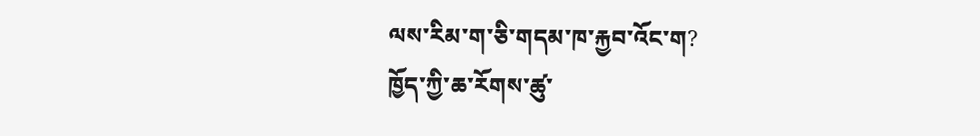ལས་རིམ་ག་ཅི་གདམ་ཁ་རྐྱབ་འོང་ག?
ཁྱོད་ཀྱི་ཆ་རོགས་ཚུ་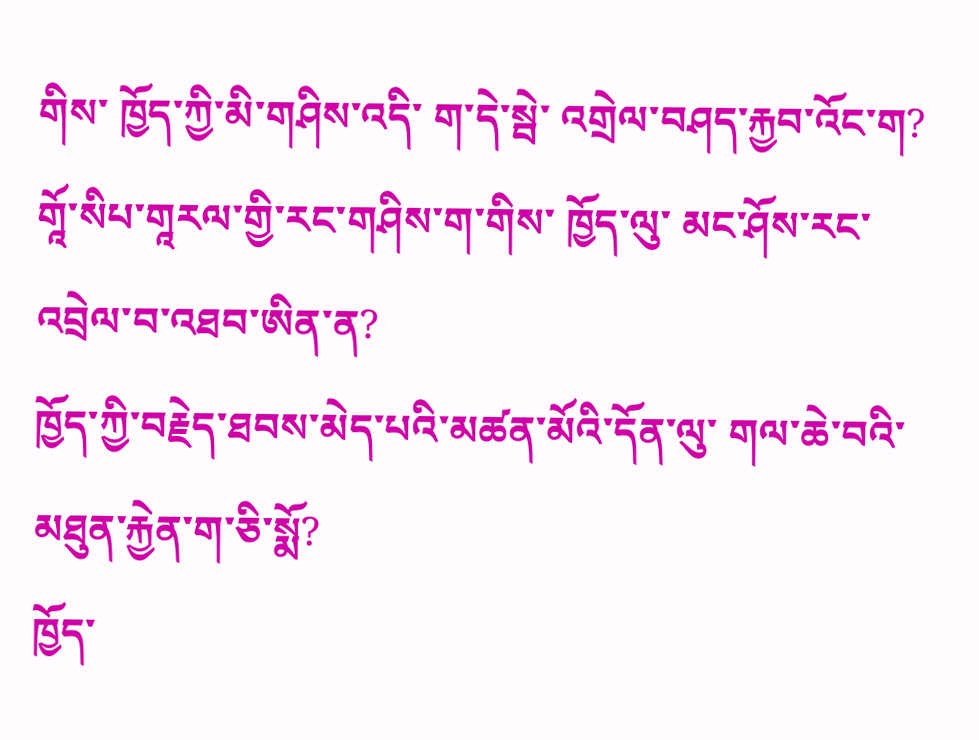གིས་ ཁྱོད་ཀྱི་མི་གཤིས་འདི་ ག་དེ་སྦེ་ འགྲེལ་བཤད་རྐྱབ་འོང་ག?
གཱོ་སིཔ་གཱརལ་གྱི་རང་གཤིས་ག་གིས་ ཁྱོད་ལུ་ མང་ཤོས་རང་ འབྲེལ་བ་འཐབ་ཨིན་ན?
ཁྱོད་ཀྱི་བརྗེད་ཐབས་མེད་པའི་མཚན་མོའི་དོན་ལུ་ གལ་ཆེ་བའི་མཐུན་རྐྱེན་ག་ཅི་སྨོ?
ཁྱོད་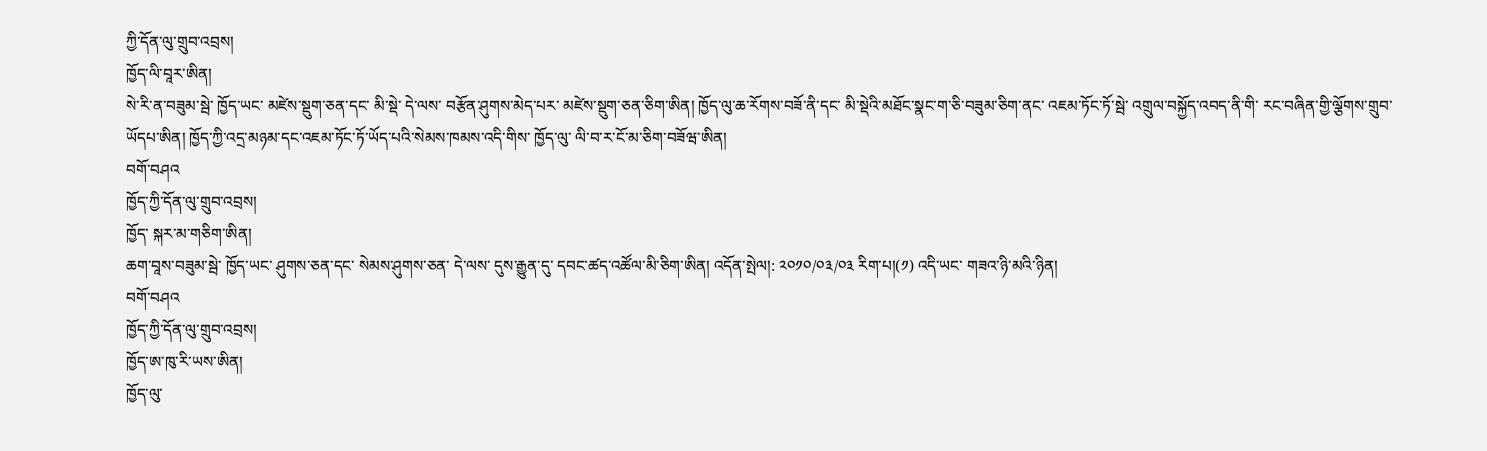ཀྱི་དོན་ལུ་གྲུབ་འབྲས།
ཁྱོད་ལི་བཱར་ཨིན།
སེ་རི་ན་བཟུམ་སྦེ་ ཁྱོད་ཡང་ མཛེས་སྡུག་ཅན་དང་ མི་སྡེ་ དེ་ལས་ བརྩོན་ཤུགས་མེད་པར་ མཛེས་སྡུག་ཅན་ཅིག་ཨིན། ཁྱོད་ལུ་ཆ་རོགས་བཟོ་ནི་དང་ མི་སྡེའི་མཐོང་སྣང་ག་ཅི་བཟུམ་ཅིག་ནང་ འཇམ་ཏོང་ཏོ་སྦེ་ འགྲུལ་བསྐྱོད་འབད་ནི་གི་ རང་བཞིན་གྱི་ལྕོགས་གྲུབ་ཡོདཔ་ཨིན། ཁྱོད་ཀྱི་འདྲ་མཉམ་དང་འཇམ་ཏོང་ཏོ་ཡོད་པའི་སེམས་ཁམས་འདི་གིས་ ཁྱོད་ལུ་ ལི་བ་ར་ངོ་མ་ཅིག་བཟོཝ་ཨིན།
བགོ་བཤའ
ཁྱོད་ཀྱི་དོན་ལུ་གྲུབ་འབྲས།
ཁྱོད་ སྐར་མ་གཅིག་ཨིན།
ཆག་བཱས་བཟུམ་སྦེ་ ཁྱོད་ཡང་ ཤུགས་ཅན་དང་ སེམས་ཤུགས་ཅན་ དེ་ལས་ དུས་རྒྱུན་དུ་ དབང་ཚད་འཚོལ་མི་ཅིག་ཨིན། འདོན་སྤེལ།: ༢༠༡༠/༠༣/༠༣ རིག་པ།(༡) འདི་ཡང་ གཟའ་ཉི་མའི་ཉིན།
བགོ་བཤའ
ཁྱོད་ཀྱི་དོན་ལུ་གྲུབ་འབྲས།
ཁྱོད་ཨ་ཁུ་རི་ཡས་ཨིན།
ཁྱོད་ལུ་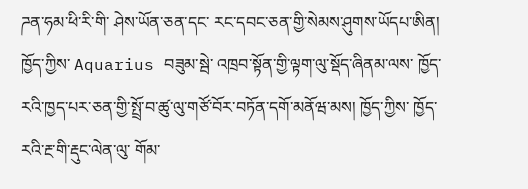ཌན་ཧམ་ཕི་རི་གི་ ཤེས་ཡོན་ཅན་དང་ རང་དབང་ཅན་གྱི་སེམས་ཤུགས་ཡོདཔ་ཨིན། ཁྱོད་ཀྱིས་ Aquarius བཟུམ་སྦེ་ འཁྲབ་སྟོན་གྱི་ལྟག་ལུ་སྡོད་ཞིནམ་ལས་ ཁྱོད་རའི་ཁྱད་པར་ཅན་གྱི་སྤྲོ་བ་ཚུ་ལུ་གཙོ་བོར་བཏོན་དགོ་མནོཝ་མས། ཁྱོད་ཀྱིས་ ཁྱོད་རའི་རྔ་གི་རྡུང་ལེན་ལུ་ གོམ་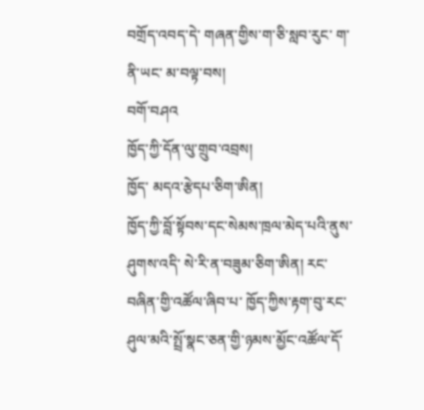བགྲོད་འབད་དེ་ གཞན་གྱིས་ག་ཅི་སླབ་རུང་ ག་ནི་ཡང་ མ་བལྟ་བས།
བགོ་བཤའ
ཁྱོད་ཀྱི་དོན་ལུ་གྲུབ་འབྲས།
ཁྱོད་ མདའ་རྩེདཔ་ཅིག་ཨིན།
ཁྱོད་ཀྱི་བློ་སྟོབས་དང་སེམས་ཁྲལ་མེད་པའི་ནུས་ཤུགས་འདི་ སེ་རི་ན་བཟུམ་ཅིག་ཨིན། རང་བཞིན་གྱི་འཚོལ་ཞིབ་པ་ ཁྱོད་ཀྱིས་རྟག་བུ་རང་ ཤུལ་མའི་སྤྲོ་སྣང་ཅན་གྱི་ཉམས་མྱོང་འཚོལ་དོ་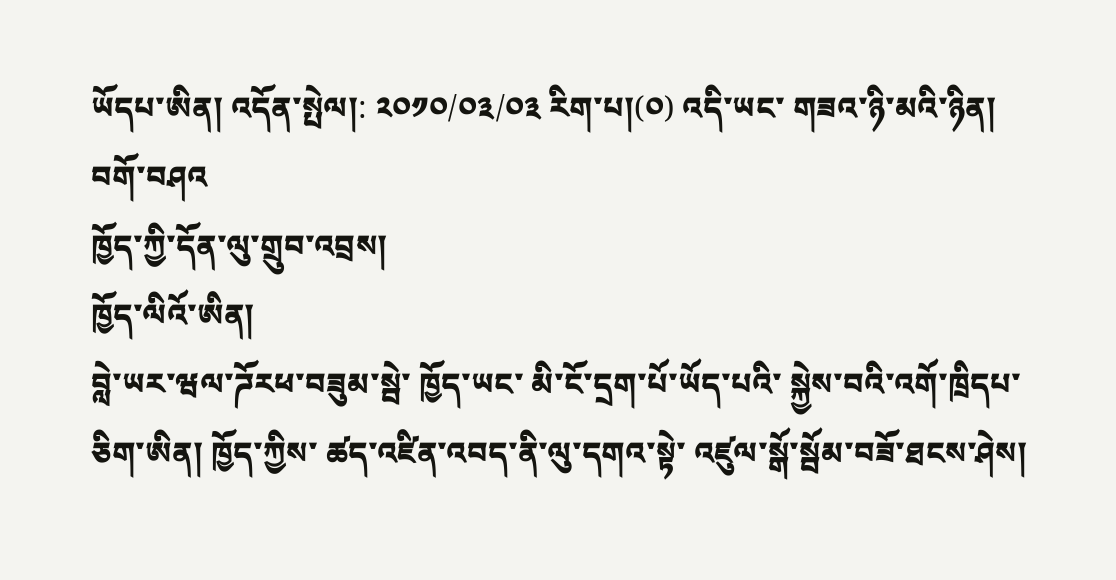ཡོདཔ་ཨིན། འདོན་སྤེལ།: ༢༠༡༠/༠༣/༠༣ རིག་པ།(༠) འདི་ཡང་ གཟའ་ཉི་མའི་ཉིན།
བགོ་བཤའ
ཁྱོད་ཀྱི་དོན་ལུ་གྲུབ་འབྲས།
ཁྱོད་ལིའོ་ཨིན།
བླེ་ཡར་ཝལ་ཌོརཕ་བཟུམ་སྦེ་ ཁྱོད་ཡང་ མི་ངོ་དྲག་པོ་ཡོད་པའི་ སྐྱེས་བའི་འགོ་ཁྲིདཔ་ཅིག་ཨིན། ཁྱོད་ཀྱིས་ ཚད་འཛིན་འབད་ནི་ལུ་དགའ་སྟེ་ འཛུལ་སྒོ་སྦོམ་བཟོ་ཐངས་ཤེས།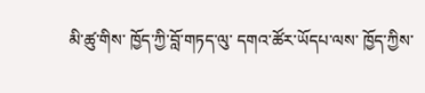མི་ཚུ་གིས་ ཁྱོད་ཀྱི་བློ་གཏད་ལུ་ དགའ་ཚོར་ཡོདཔ་ལས་ ཁྱོད་ཀྱིས་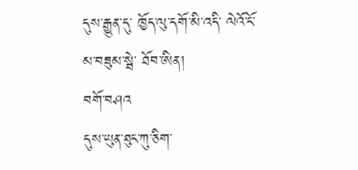དུས་རྒྱུན་དུ་ ཁྱོད་ལུ་དགོ་མི་འདི་ ལེའོ་ངོ་མ་བཟུམ་སྦེ་ ཐོབ་ཨིན།
བགོ་བཤའ
དུས་ཡུན་ཐུང་ཀུ་ཅིག་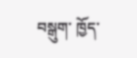བསྒུག་ ཁྱོད་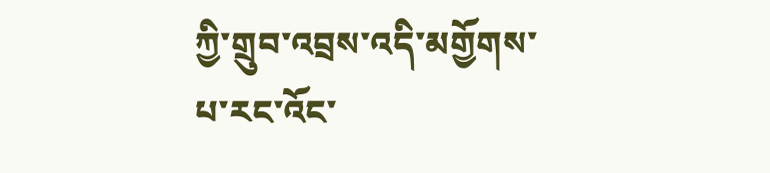ཀྱི་གྲུབ་འབྲས་འདི་མགྱོགས་པ་རང་འོང་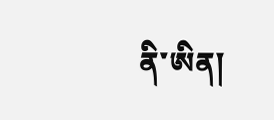ནི་ཨིན།